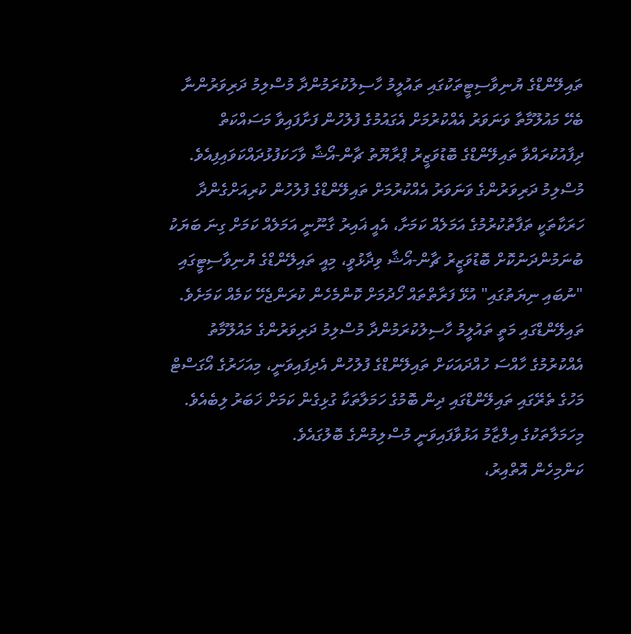ތައިލޭންޑްގެ ޔުނިވާސިޓީތަކުގައި ތައުލީމު ހާސިލުކުރަމުންދާ މުސްލިމު ދަރިވަރުންނާ ބެހޭ މައުލޫމާތާ ވަނަވަރު އެއްކުރުމަށް އެގައުމުގެ ފުލުހުން ފަށާފައިވާ މަސައްކަތް ދިފާއުކުރައްވާ ތައިލޭންޑްގެ ބޮޑުވަޒީރު ޕްރާޔޫތު ޗާން-އޯޝާ ވާހަކަފުޅުދައްކަވައިފިއެވެ.
މުސްލިމު ދަރިވަރުންގެ ވަނަވަރު އެއްކުރުމަށް ތައިލޭންޑްގެ ފުލުހުން ކުރިއަށްގެންދާ ހަރަކާތަކީ ތަފާތުކުރުމުގެ އަމަލެއް ކަމަށާ، އެއީ ޣައިރު ގާނޫނީ އަމަލެއް ކަމަށް ގިނަ ބަޔަކު ބުނަމުންދަނުކޮށް ބޮޑުވަޒީރު ޗާން-އޯޝާ ވިދާޅުވީ، މިއީ ތައިލޭންޑްގެ ޔުނިވާސިޓީގައި "ނުބައި ނިޔަތުގައި" އުޅޭ ފަރާތްތައް ހޯދުމަށް ކޮންމެހެން ކުރަންޖެހޭ ކަމެއް ކަމަށެވެ.
ތައިލޭންޑްގައި މަތީ ތައުލީމު ހާސިލުކުރަމުންދާ މުސްލިމު ދަރިވަރުންގެ މައުލޫމާތު އެއްކުރުމުގެ ހާއްސަ ހުއްދައަކަށް ތައިލޭންޑްގެ ފުލުހުން އެދިފައިވަނީ، މިއަހަރުގެ އޯގަސްޓް މަހުގެ ތެރޭގައި ތައިލޭންޑްގައި ދިން ބޮމުގެ ހަމަލާތަކާ ގުޅިގެން ކަމަށް ޚަބަރު ލިބެއެވެ. މިހަމަލާތަކުގެ އިލްޒާމު އަޅުވާފައިވަނީ މުސްލިމުންގެ ބޮލުގައެވެ.
ކަންމިހެން އޮތްއިރު،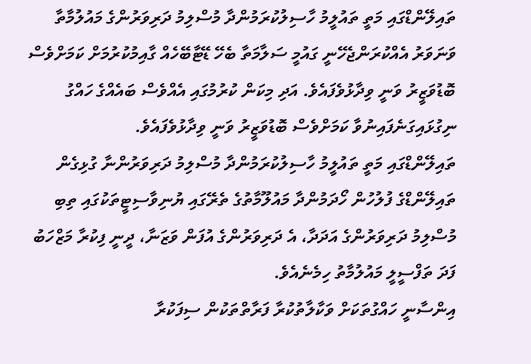ތައިލޭންޑްގައި މަތީ ތައުލީމު ހާސިލުކުރަމުންދާ މުސްލިމު ދަރިވަރުންގެ މައުލުމާތާ ވަނަވަރު އެއްކުރަންޖެހޭނީ ގައުމީ ސަލާމަތާ ބެހޭ ޑޭޓާބޭހެއް ގާއިމުކުރުމަށް ކަމަށްވެސް ބޮޑުވަޒީރު ވަނީ ވިދާޅުވެފައެވެ. އަދި މިކަން ކުރުމުގައި އެއްވެސް ބައެއްގެ ހައްގު ނިގުޅައިގަނެފައިނުވާ ކަމަށްވެސް ބޮޑުވަޒީރު ވަނީ ވިދާޅުވެފައެވެ.
ތައިލޭންޑްގައި މަތީ ތައުލީމު ހާސިލުކުރަމުންދާ މުސްލިމު ދަރިވަރުންނާ ގުޅިގެން ތައިލޭންޑްގެ ފުލުހުން ހޯދަމުންދާ މައުލޫމާތުގެ ތެރޭގައި ޔުނިވާސިޓީތަކުގައި ތިބި މުސްލިމު ދަރިވަރުންގެ އަދަދާ، އެ ދަރިވަރުންގެ އުފަން ވަޒަނާ، ދީނީ ފިކުރާ މަޒްހަބު ފަދަ ތަފްސީލީ މައުލުމާތު ހިމެނެއެވެ.
އިންސާނީ ހައްގުތަކަށް ވަކާލާތުކުރާ ފަރާތްތަކުން ސިފަކުރާ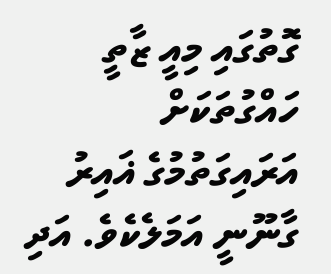ގޮތުގައި މިއީ ޒާތީ ހައްގުތަކަށް އަރައިގަތުމުގެ ޣައިރު ގާނޫނީ އަމަލެކެވެ. އަދި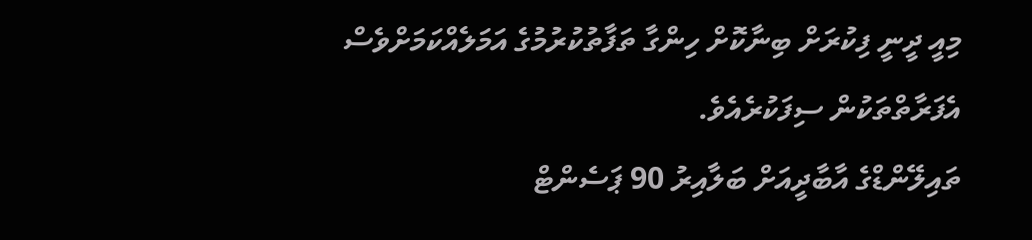މިއީ ދީނީ ފިކުރަށް ބިނާކޮށް ހިންގާ ތަފާތުކުރުމުގެ އަމަލެއްކަމަށްވެސް އެފަރާތްތަކުން ސިފަކުރެއެވެ.
ތައިލޭންޑްގެ އާބާދީއަށް ބަލާއިރު 90 ޕަސެންޓް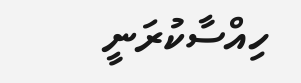ހިއްސާކުރަނީ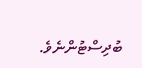ބުދިސްޓުންނެވެ.